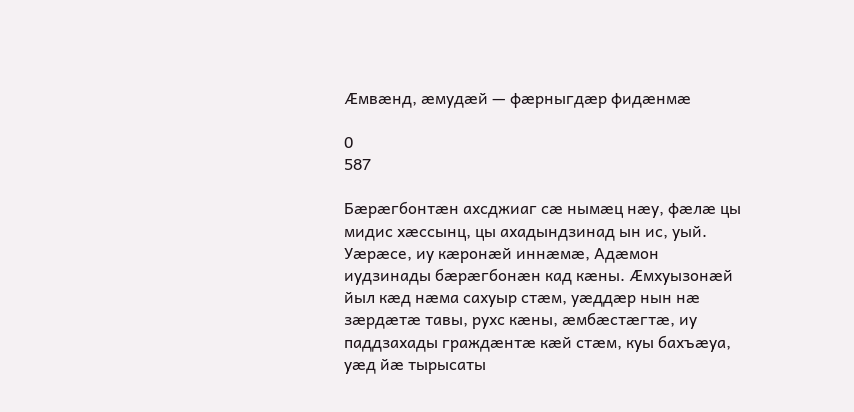Ӕмвӕнд, ӕмудӕй — фӕрныгдӕр фидӕнмӕ

0
587

Бӕрӕгбонтӕн ахсджиаг сӕ нымӕц нӕу, фӕлӕ цы мидис хӕссынц, цы ахадындзинад ын ис, уый. Уӕрӕсе, иу кӕронӕй иннӕмӕ, Адӕмон иудзинады бӕрӕгбонӕн кад кӕны. Ӕмхуызонӕй йыл кӕд нӕма сахуыр стӕм, уӕддӕр нын нӕ зӕрдӕтӕ тавы, рухс кӕны, ӕмбӕстӕгтӕ, иу паддзахады граждӕнтӕ кӕй стӕм, куы бахъӕуа, уӕд йӕ тырысаты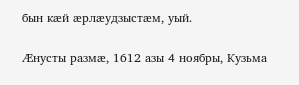бын кӕй ӕрлӕудзыстӕм, уый.

Ӕнусты размӕ, 1612 азы 4 ноябры, Кузьма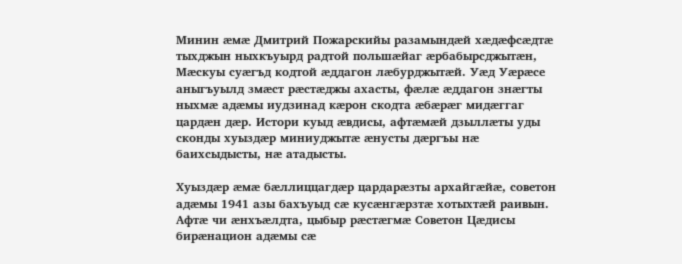Минин ӕмӕ Дмитрий Пожарскийы разамындӕй хӕдӕфсӕдтӕ тыхджын ныхкъуырд радтой польшӕйаг ӕрбабырсджытӕн, Мӕскуы суӕгъд кодтой ӕддагон лӕбурджытӕй. Уӕд Уӕрӕсе аныгъуылд змӕст рӕстӕджы ахасты, фӕлӕ ӕддагон знӕгты ныхмӕ адӕмы иудзинад кӕрон скодта ӕбӕрӕг мидӕггаг цардӕн дӕр. Истори куыд ӕвдисы, афтӕмӕй дзыллӕты уды сконды хуыздӕр миниуджытӕ ӕнусты дӕргъы нӕ баихсыдысты, нӕ атадысты.

Хуыздӕр ӕмӕ бӕллиццагдӕр цардарӕзты архайгӕйӕ, советон адӕмы 1941 азы бахъуыд сӕ кусӕнгӕрзтӕ хотыхтӕй раивын. Афтӕ чи ӕнхъӕлдта, цыбыр рӕстӕгмӕ Советон Цӕдисы бирӕнацион адӕмы сӕ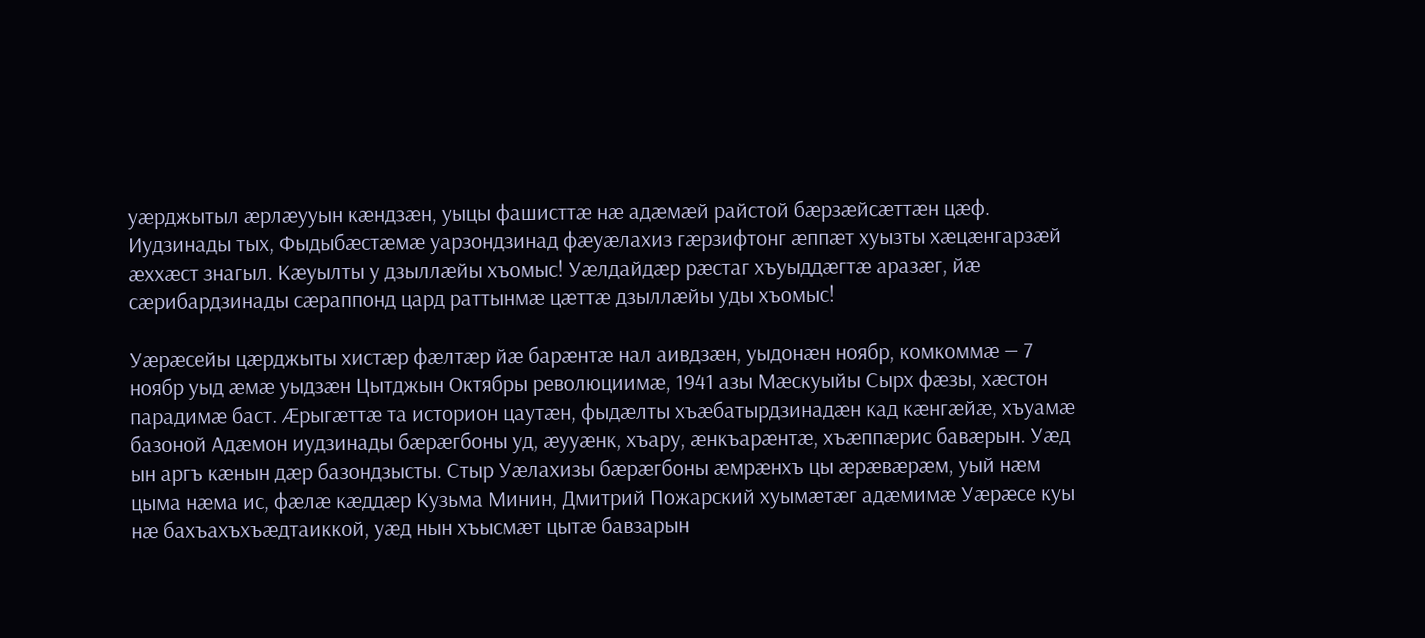уӕрджытыл ӕрлӕууын кӕндзӕн, уыцы фашисттӕ нӕ адӕмӕй райстой бӕрзӕйсӕттӕн цӕф. Иудзинады тых, Фыдыбӕстӕмӕ уарзондзинад фӕуӕлахиз гӕрзифтонг ӕппӕт хуызты хӕцӕнгарзӕй ӕххӕст знагыл. Кӕуылты у дзыллӕйы хъомыс! Уӕлдайдӕр рӕстаг хъуыддӕгтӕ аразӕг, йӕ сӕрибардзинады сӕраппонд цард раттынмӕ цӕттӕ дзыллӕйы уды хъомыс!

Уӕрӕсейы цӕрджыты хистӕр фӕлтӕр йӕ барӕнтӕ нал аивдзӕн, уыдонӕн ноябр, комкоммӕ — 7 ноябр уыд ӕмӕ уыдзӕн Цытджын Октябры революциимӕ, 1941 азы Мӕскуыйы Сырх фӕзы, хӕстон парадимӕ баст. Ӕрыгӕттӕ та историон цаутӕн, фыдӕлты хъӕбатырдзинадӕн кад кӕнгӕйӕ, хъуамӕ базоной Адӕмон иудзинады бӕрӕгбоны уд, ӕууӕнк, хъару, ӕнкъарӕнтӕ, хъӕппӕрис бавӕрын. Уӕд ын аргъ кӕнын дӕр базондзысты. Стыр Уӕлахизы бӕрӕгбоны ӕмрӕнхъ цы ӕрӕвӕрӕм, уый нӕм цыма нӕма ис, фӕлӕ кӕддӕр Кузьма Минин, Дмитрий Пожарский хуымӕтӕг адӕмимӕ Уӕрӕсе куы нӕ бахъахъхъӕдтаиккой, уӕд нын хъысмӕт цытӕ бавзарын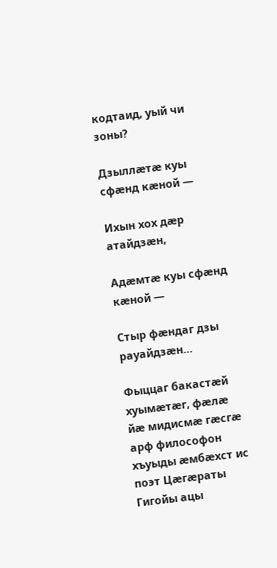кодтаид, уый чи зоны?

Дзыллӕтӕ куы сфӕнд кӕной —

Ихын хох дӕр атайдзӕн,

Адӕмтӕ куы сфӕнд кӕной —

Стыр фӕндаг дзы рауайдзӕн…

Фыццаг бакастӕй хуымӕтӕг, фӕлӕ йӕ мидисмӕ гӕсгӕ арф философон хъуыды ӕмбӕхст ис поэт Цӕгӕраты Гигойы ацы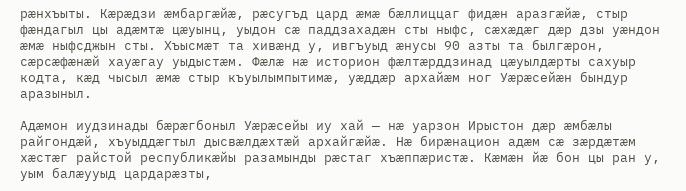рӕнхъыты. Кӕрӕдзи ӕмбаргӕйӕ, рӕсугъд цард ӕмӕ бӕллиццаг фидӕн аразгӕйӕ, стыр фӕндагыл цы адӕмтӕ цӕуынц, уыдон сӕ паддзахадӕн сты ныфс, сӕхӕдӕг дӕр дзы уӕндон ӕмӕ ныфсджын сты. Хъысмӕт та хивӕнд у, ивгъуыд ӕнусы 90 азты та былгӕрон, сӕрсӕфӕнӕй хауӕгау уыдыстӕм. Фӕлӕ нӕ историон фӕлтӕрддзинад цӕуылдӕрты сахуыр кодта, кӕд чысыл ӕмӕ стыр къуылымпытимӕ, уӕддӕр архайӕм ног Уӕрӕсейӕн бындур аразыныл.

Адӕмон иудзинады бӕрӕгбоныл Уӕрӕсейы иу хай — нӕ уарзон Ирыстон дӕр ӕмбӕлы райгондӕй, хъуыддӕгтыл дысвӕлдӕхтӕй архайгӕйӕ. Нӕ бирӕнацион адӕм сӕ зӕрдӕтӕм хӕстӕг райстой республикӕйы разамынды рӕстаг хъӕппӕристӕ. Кӕмӕн йӕ бон цы ран у, уым балӕууыд цардарӕзты,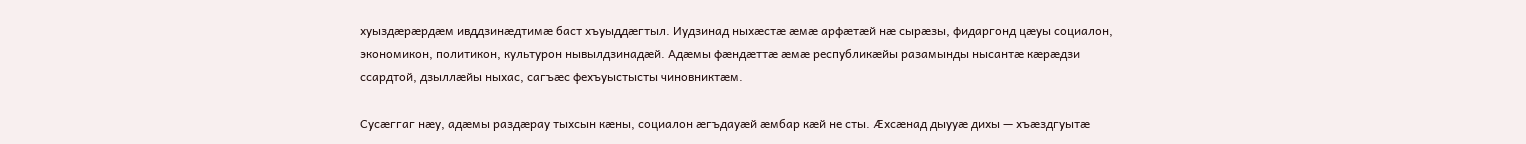хуыздӕрӕрдӕм ивддзинӕдтимӕ баст хъуыддӕгтыл. Иудзинад ныхӕстӕ ӕмӕ арфӕтӕй нӕ сырӕзы, фидаргонд цӕуы социалон, экономикон, политикон, культурон нывылдзинадӕй. Адӕмы фӕндӕттӕ ӕмӕ республикӕйы разамынды нысантӕ кӕрӕдзи ссардтой, дзыллӕйы ныхас, сагъӕс фехъуыстысты чиновниктӕм.

Сусӕггаг нӕу, адӕмы раздӕрау тыхсын кӕны, социалон ӕгъдауӕй ӕмбар кӕй не сты. Ӕхсӕнад дыууӕ дихы — хъӕздгуытӕ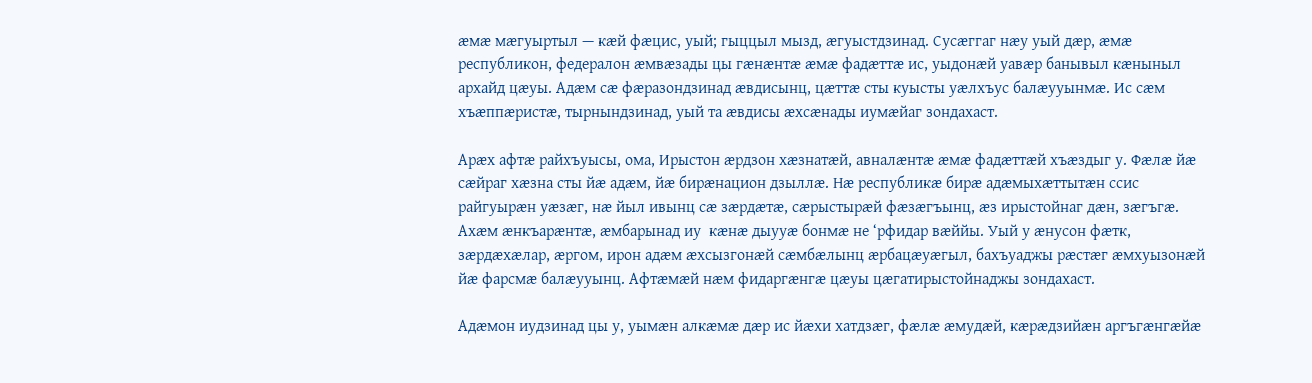ӕмӕ мӕгуыртыл — кӕй фӕцис, уый; гыццыл мызд, ӕгуыстдзинад. Сусӕггаг нӕу уый дӕр, ӕмӕ республикон, федералон ӕмвӕзады цы гӕнӕнтӕ ӕмӕ фадӕттӕ ис, уыдонӕй уавӕр банывыл кӕныныл архайд цӕуы. Адӕм сӕ фӕразондзинад ӕвдисынц, цӕттӕ сты куысты уӕлхъус балӕууынмӕ. Ис сӕм хъӕппӕристӕ, тырнындзинад, уый та ӕвдисы ӕхсӕнады иумӕйаг зондахаст.

Арӕх афтӕ райхъуысы, ома, Ирыстон ӕрдзон хӕзнатӕй, авналӕнтӕ ӕмӕ фадӕттӕй хъӕздыг у. Фӕлӕ йӕ сӕйраг хӕзна сты йӕ адӕм, йӕ бирӕнацион дзыллӕ. Нӕ республикӕ бирӕ адӕмыхӕттытӕн ссис райгуырӕн уӕзӕг, нӕ йыл ивынц сӕ зӕрдӕтӕ, сӕрыстырӕй фӕзӕгъынц, ӕз ирыстойнаг дӕн, зӕгъгӕ. Ахӕм ӕнкъарӕнтӕ, ӕмбарынад иу  кӕнӕ дыууӕ бонмӕ не ‘рфидар вӕййы. Уый у ӕнусон фӕтк, зӕрдӕхӕлар, ӕргом, ирон адӕм ӕхсызгонӕй сӕмбӕлынц ӕрбацӕуӕгыл, бахъуаджы рӕстӕг ӕмхуызонӕй йӕ фарсмӕ балӕууынц. Афтӕмӕй нӕм фидаргӕнгӕ цӕуы цӕгатирыстойнаджы зондахаст.

Адӕмон иудзинад цы у, уымӕн алкӕмӕ дӕр ис йӕхи хатдзӕг, фӕлӕ ӕмудӕй, кӕрӕдзийӕн аргъгӕнгӕйӕ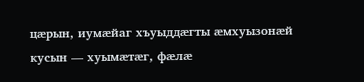цӕрын, иумӕйаг хъуыддӕгты ӕмхуызонӕй кусын — хуымӕтӕг, фӕлӕ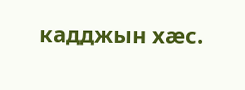кадджын хӕс.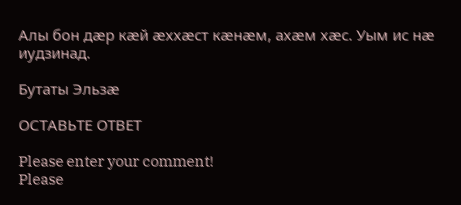Алы бон дӕр кӕй ӕххӕст кӕнӕм, ахӕм хӕс. Уым ис нӕ иудзинад.

Бутаты Эльзӕ

ОСТАВЬТЕ ОТВЕТ

Please enter your comment!
Please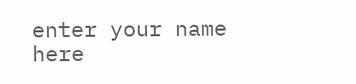enter your name here